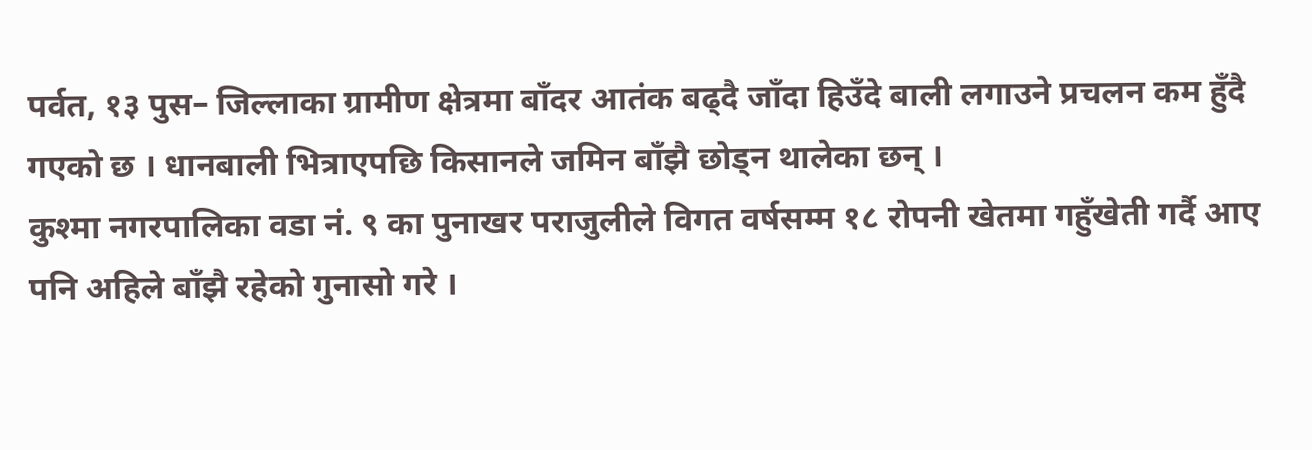पर्वत, १३ पुस– जिल्लाका ग्रामीण क्षेत्रमा बाँदर आतंक बढ्दै जाँदा हिउँदे बाली लगाउने प्रचलन कम हुँदै गएको छ । धानबाली भित्राएपछि किसानले जमिन बाँझै छोड्न थालेका छन् ।
कुश्मा नगरपालिका वडा नं. ९ का पुनाखर पराजुलीले विगत वर्षसम्म १८ रोपनी खेतमा गहुँखेती गर्दै आए पनि अहिले बाँझै रहेको गुनासो गरे ।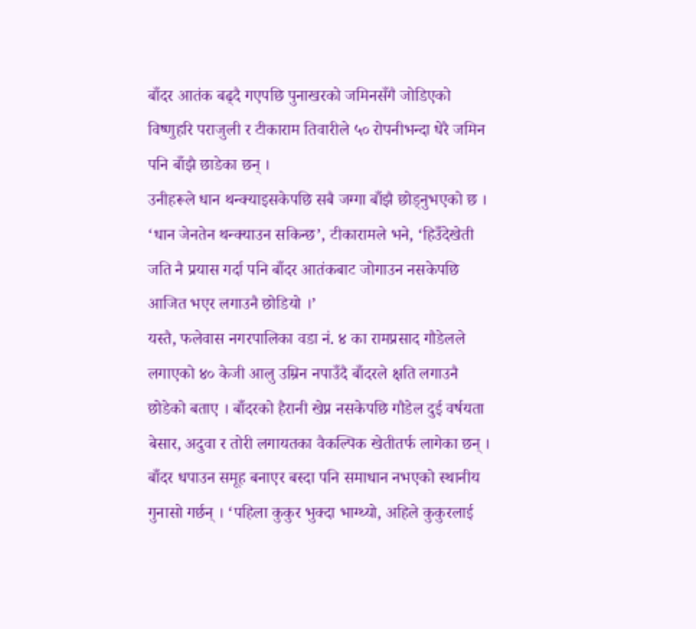बाँदर आतंक बढ्दै गएपछि पुनाखरको जमिनसँगै जोडिएको विष्णुहरि पराजुली र टीकाराम तिवारीले ५० रोपनीभन्दा धेरै जमिन पनि बाँझै छाडेका छन् ।
उनीहरूले धान थन्क्याइसकेपछि सबै जग्गा बाँझै छोड्नुभएको छ । ‘धान जेनतेन थन्क्याउन सकिन्छ’, टीकारामले भने, ‘हिउँदेखेती जति नै प्रयास गर्दा पनि बाँदर आतंकबाट जोगाउन नसकेपछि आजित भएर लगाउनै छोडियो ।’
यस्तै, फलेवास नगरपालिका वडा नं. ४ का रामप्रसाद गौडेलले लगाएको ४० केजी आलु उम्रिन नपाउँदै बाँदरले क्षति लगाउनै छोडेको बताए । बाँदरको हैरानी खेप्न नसकेपछि गौडेल दुई वर्षयता बेसार, अदुवा र तोरी लगायतका वैकल्पिक खेतीतर्फ लागेका छन् ।
बाँदर धपाउन समूह बनाएर बस्दा पनि समाधान नभएको स्थानीय गुनासो गर्छन् । ‘पहिला कुकुर भुक्दा भाग्थ्यो, अहिले कुकुरलाई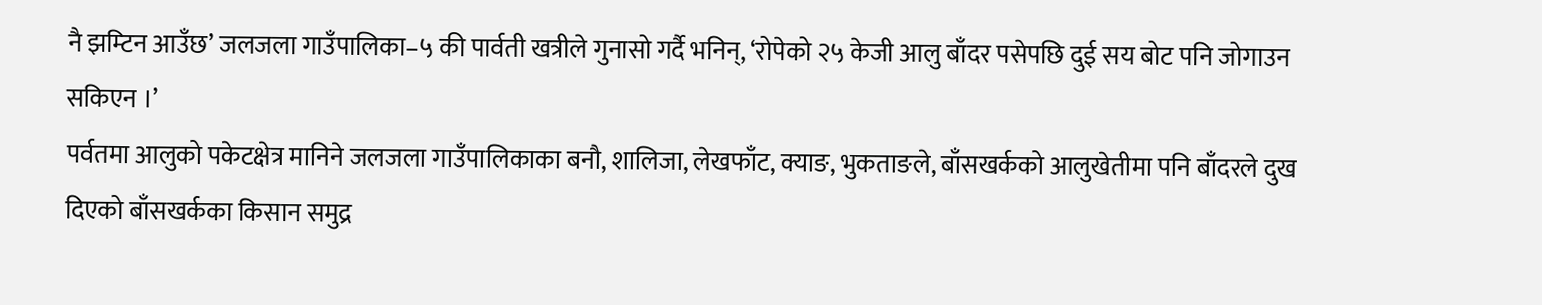नै झम्टिन आउँछ’ जलजला गाउँपालिका–५ की पार्वती खत्रीले गुनासो गर्दै भनिन्, ‘रोपेको २५ केजी आलु बाँदर पसेपछि दुई सय बोट पनि जोगाउन सकिएन ।’
पर्वतमा आलुको पकेटक्षेत्र मानिने जलजला गाउँपालिकाका बनौ, शालिजा, लेखफाँट, क्याङ, भुकताङले, बाँसखर्कको आलुखेतीमा पनि बाँदरले दुख दिएको बाँसखर्कका किसान समुद्र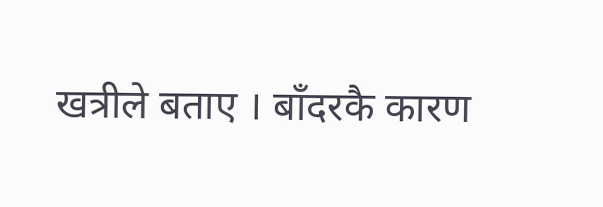खत्रीले बताए । बाँदरकै कारण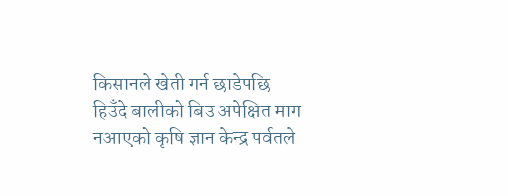किसानले खेती गर्न छाडेपछि हिउँदे बालीको बिउ अपेक्षित माग नआएको कृषि ज्ञान केन्द्र पर्वतले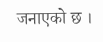जनाएको छ ।